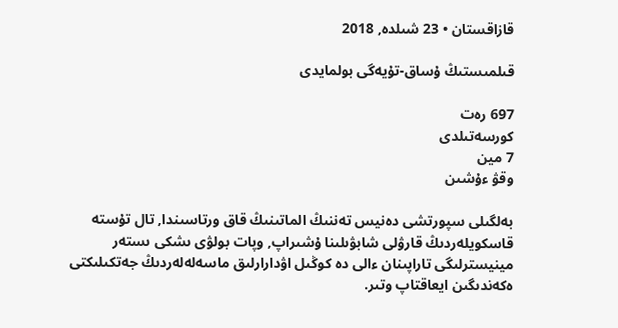قازاقستان • 23 شىلدە, 2018

قىلمىستىڭ ۇساق-تۇيەگى بولمايدى

697 رەت
كورسەتىلدى
7 مين
وقۋ ءۇشىن

بەلگىلى سپورتشى دەنيس تەننىڭ الماتىنىڭ قاق ورتاسىندا, تال تۇستە قاسكويلەردىڭ قارۋلى شابۋىلىنا ۇشىراپ, وپات بولۋى ىشكى ىستەر مينيسترلىگى تاراپىنان ءالى دە كوڭىل اۋدارارلىق ماسەلەلەردىڭ جەتكىلىكتى ەكەندىگىن ايعاقتاپ وتىر.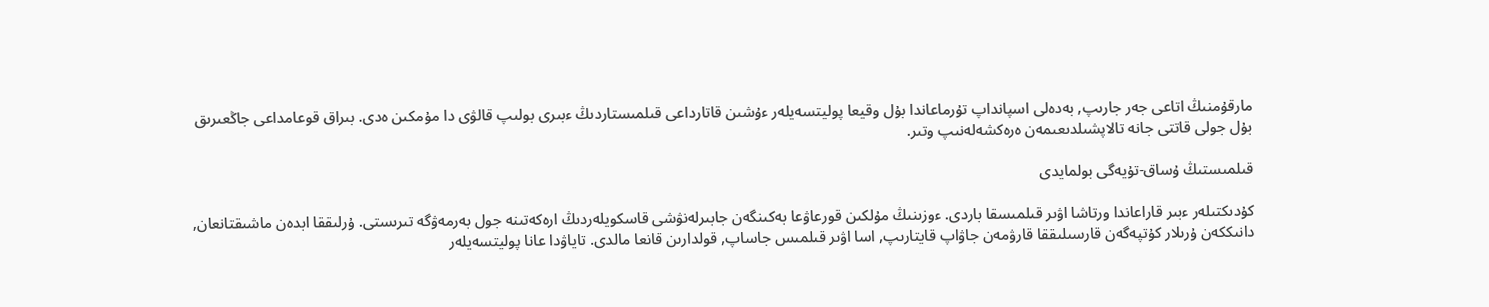مارقۇمنىڭ اتاعى جەر جارىپ, بەدەلى اسپانداپ تۇرماعاندا بۇل وقيعا پوليتسەيلەر ءۇشىن قاتارداعى قىلمىستاردىڭ ءبىرى بولىپ قالۋى دا مۇمكىن ەدى. بىراق قوعامداعى جاڭعىرىق بۇل جولى قاتتى جانە تالاپشىلدىعىمەن ەرەكشەلەنىپ وتىر.

قىلمىستىڭ ۇساق-تۇيەگى بولمايدى

كۇدىكتىلەر ءبىر قاراعاندا ورتاشا اۋىر قىلمىسقا باردى. ءوزىنىڭ مۇلكىن قورعاۋعا بەكىنگەن جابىرلەنۋشى قاسكويلەردىڭ ارەكەتىنە جول بەرمەۋگە تىرىستى. ۇرلىققا ابدەن ماشىقتانعان, دانىككەن ۇرىلار كۇتپەگەن قارسىلىققا قارۋمەن جاۋاپ قايتارىپ, اسا اۋىر قىلمىس جاساپ, قولدارىن قانعا مالدى. تاياۋدا عانا پوليتسەيلەر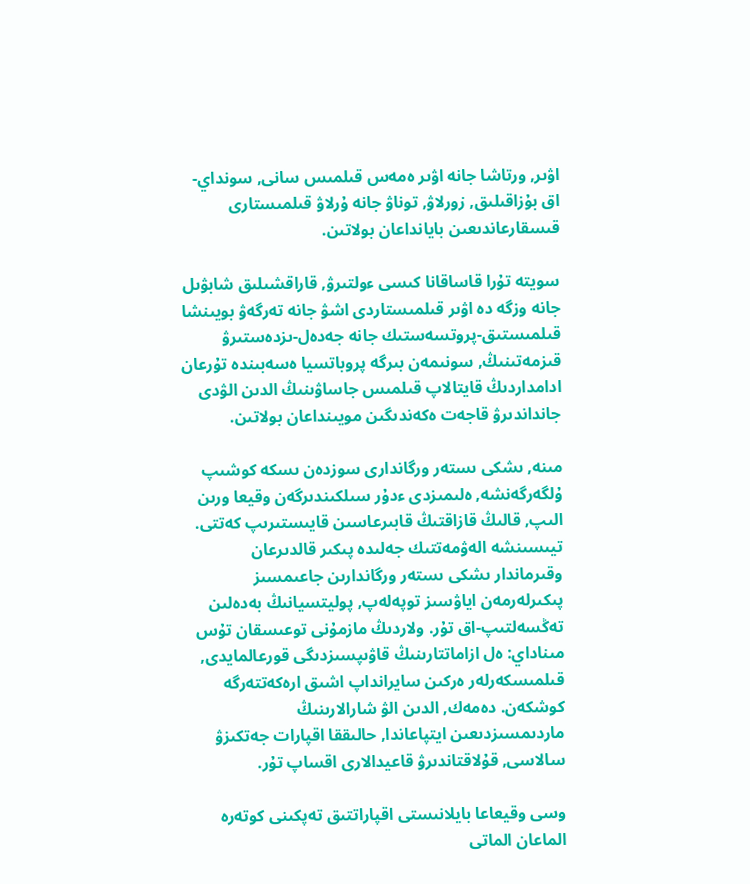اۋىر, ورتاشا جانە اۋىر ەمەس قىلمىس سانى, سونداي-اق بۇزاقىلىق, زورلاۋ, توناۋ جانە ۇرلاۋ قىلمىستارى قىسقارعاندىعىن بايانداعان بولاتىن.

سويتە تۇرا قاساقانا كىسى ءولتىرۋ, قاراقشىلىق شابۋىل جانە وزگە دە اۋىر قىلمىستاردى اشۋ جانە تەرگەۋ بويىنشا قىلمىستىق-پروتسەستىك جانە جەدەل-ىزدەستىرۋ قىزمەتىنىڭ, سونىمەن بىرگە پروباتسيا ەسەبىندە تۇرعان ادامداردىڭ قايتالاپ قىلمىس جاساۋىنىڭ الدىن الۋدى جانداندىرۋ قاجەت ەكەندىگىن مويىنداعان بولاتىن.

مىنە, ىشكى ىستەر ورگاندارى سوزدەن ىسكە كوشىپ ۇلگەرگەنشە, ەلىمىزدى ءدۇر سىلكىندىرگەن وقيعا ورىن الىپ, قالىڭ قازاقتىڭ قابىرعاسىن قايىستىرىپ كەتتى. تيىسىنشە الەۋمەتتىك جەلىدە پىكىر قالدىرعان وقىرماندار ىشكى ىستەر ورگاندارىن جاعىمسىز پىكىرلەرمەن اياۋسىز توپەلەپ, پوليتسيانىڭ بەدەلىن تەڭسەلتىپ-اق تۇر. ولاردىڭ مازمۇنى توعىسقان تۇس مىناداي: ەل ازاماتتارىنىڭ قاۋىپسىزدىگى قورعالمايدى, قىلمىسكەرلەر ەركىن سايرانداپ اشىق ارەكەتتەرگە كوشكەن. دەمەك, الدىن الۋ شارالارىنىڭ ماردىمسىزدىعىن ايتپاعاندا, حالىققا اقپارات جەتكىزۋ سالاسى, قۇلاقتاندىرۋ قاعيدالارى اقساپ تۇر.

وسى وقيعاعا بايلانىستى اقپاراتتىق تەپكىنى كوتەرە الماعان الماتى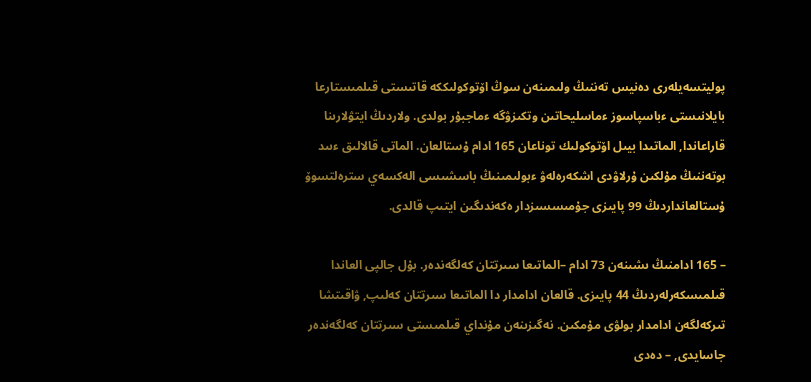پوليتسەيلەرى دەنيس تەننىڭ ولىمىنەن سوڭ اۆتوكولىككە قاتىستى قىلمىستارعا بايلانىستى ءباسپاسوز ءماسليحاتىن وتكىزۋگە ءماجبۇر بولدى. ولاردىڭ ايتۋلارىنا قاراعاندا, الماتىدا بيىل اۆتوكولىك توناعان 165 ادام ۇستالعان. الماتى قالالىق ءىىد بوتەننىڭ مۇلكىن ۇرلاۋدى اشكەرەلەۋ ءبولىمىنىڭ باسشىسى الەكسەي سترەلتسوۆ ۇستالعانداردىڭ 99 پايىزى جۇمىسسىزدار ەكەندىگىن ايتىپ قالدى.

– 165 ادامنىڭ ىشىنەن 73 ادام –الماتىعا سىرتتان كەلگەندەر. بۇل جالپى العاندا قىلمىسكەرلەردىڭ 44 پايىزى. قالعان ادامدار دا الماتىعا سىرتتان كەلىپ, ۋاقىتشا تىركەلگەن ادامدار بولۋى مۇمكىن. نەگىزىنەن مۇنداي قىلمىستى سىرتتان كەلگەندەر جاسايدى, – دەدى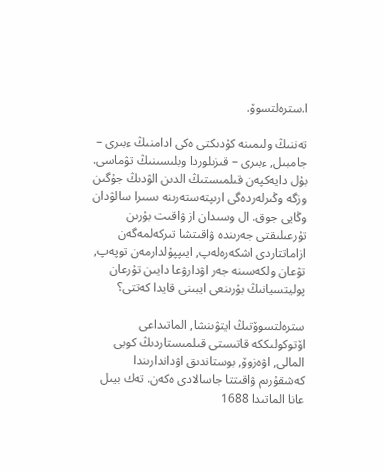ا.سترەلتسوۆ.

تەننىڭ ولىمىنە كۇدىكتى ەكى ادامنىڭ ءبىرى – جامبىل, ءبىرى – قىزىلوردا وبلىسىنىڭ تۋماسى. بۇل دايەكپەن قىلمىستىڭ الدىن الۋدىڭ جۇگىن وزگە وڭىرلەردەگى ارىپتەستەرىنە ىسىرا سالۋدان وڭايى جوق. ال وسىدان از ۋاقىت بۇرىن تۇرعىلىقتى جەرىندە ۋاقىتشا تىركەلمەگەن ازاماتتاردى اشكەرەلەپ, ايىپپۇلدارمەن توپەپ, تۋعان ولكەسىنە جەر اۋدارۋعا دايىن تۇرعان پوليتسيانىڭ بۇرىنعى ايبىنى قايدا كەتتى؟

سترەلتسوۆتىڭ ايتۋىنشا, الماتىداعى اۆتوكولىككە قاتىستى قىلمىستاردىڭ كوبى المالى, اۋەزوۆ, بوستاندىق اۋداندارىندا كەشقۇرىم ۋاقىتتا جاسالادى ەكەن. تەك بيىل عانا الماتىدا 1688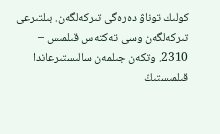كولىك توناۋ دەرەگى تىركەلگەن. بىلتىرعى تىركەلگەن وسى تەكتەس قىلمىس – 2310. وتكەن جىلمەن سالىستىرعاندا قىلمىستىڭ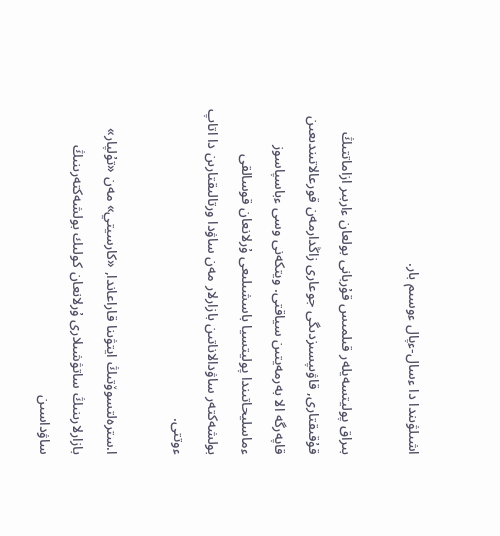اشىلۋىندا دا ءسال-ءپال ءوسىم بار.

بىراق پوليتسەيلەر قىلمىس قۇربانى بولعان ءاربىر ازاماتتىڭ قۇقىقتارى, قاۋىپسىزدىگى جوعارى زاڭدارمەن قورعالاتىندىعىن قاپەرگە الا بەرمەيتىن سياقتى. ويتكەنى وسى ءباسپاسوز ءماسليحاتىندا پوليتسيا باسشىلىعى ۇرلانعان قوسالقى بولشەكتەر ساۋدالاناتىن بازارلار مەن ساۋدا ورتالىقتارىن دا اتاپ ءوتتى.

ا.سترەلتسوۆتىڭ ايتۋىنا قاراعاندا, «كارسيتي» مەن «تۇلپار» بازارلارىنىڭ ساتۋشىلارى ۇرلانعان كولىك بولشەكتەرىنىڭ ساۋداسىن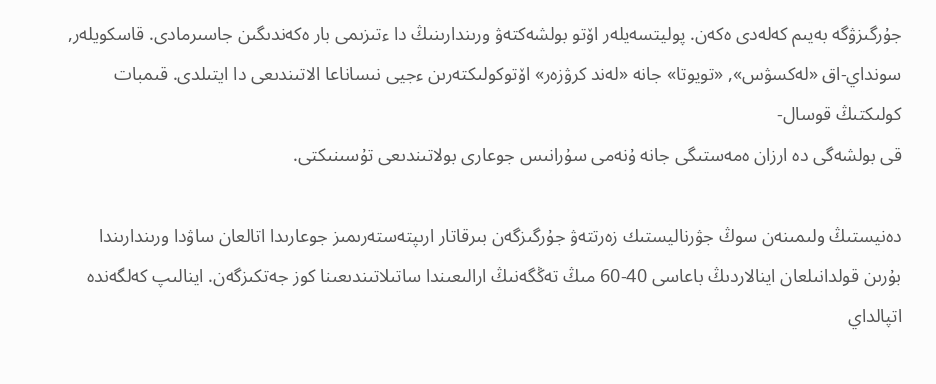جۇرگىزۋگە بەيىم كەلەدى ەكەن. پوليتسەيلەر اۆتو بولشەكتەۋ ورىندارىنىڭ دا ءتىزىمى بار ەكەندىگىن جاسىرمادى. قاسكويلەر, سونداي-اق «لەكسۋس», «تويوتا» جانە «لەند كرۋزەر» اۆتوكولىكتەرىن ءجيى نىساناعا الاتىندىعى دا ايتىلدى. قىمبات كولىكتىڭ قوسال-
قى بولشەگى دە ارزان ەمەستىگى جانە ۇنەمى سۇرانىس جوعارى بولاتىندىعى تۇسىنىكتى.

دەنيستىڭ ولىمىنەن سوڭ جۋرناليستىك زەرتتەۋ جۇرگىزگەن بىرقاتار ارىپتەستەرىمىز جوعارىدا اتالعان ساۋدا ورىندارىندا بۇرىن قولدانىلعان اينالاردىڭ باعاسى 40-60 مىڭ تەڭگەنىڭ ارالىعىندا ساتىلاتىندىعىنا كوز جەتكىزگەن. اينالىپ كەلگەندە اتپالداي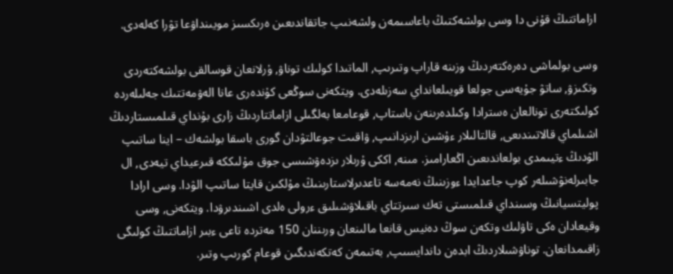ازاماتتىڭ قۇنى دا وسى بولشەكتىڭ باعاسىمەن ولشەنىپ جاتقاندىعىن ەرىكسىز مويىنداۋعا تۋرا كەلەدى.

وسى بولماشى دەرەكتەردىڭ وزىنە قاراپ وتىرىپ, الماتىدا كولىك توناۋ, ۇرلانعان قوسالقى بولشەكتەردى وتكىزۋ, ساتۋ جۇيەسى جولعا قويىلعانداي سەزىلەدى. ويتكەنى سوڭعى كۇندەرى عانا الەۋمەتتىك جەلىلەردە كولىكتەرى تونالعان ەسترادا وكىلدەرىنەن باستاپ, قوعامعا بەلگىلى ازاماتتاردىڭ زارى بۇنداي قىلمىستاردىڭ اشىلماي قالاتىندىعى, قالتالىلار ءۇشىن ارىزدانىپ, ۋاقىت جوعالتۋدان گورى باسقا بولشەك – اينا ساتىپ الۋدىڭ ءتيىمدى بولعاندىعىن اڭعارامىز. مىنە, اككى ۇرىلار ىزدەۋشىسى جوق مۇلىككە قىرعيداي تيەدى, ال جابىرلەنۋشىلەر كوپ جاعدايدا ءوزىنىڭ نەمەسە تاعدىرلاستارىنىڭ مۇلكىن قايتا ساتىپ الۋدا. وسى ارادا پوليتسيانىڭ وسىنداي قىلمىستى تەك سىرتتاي باقىلاۋشىلىق ءرولى ەلدى اشىندىرۋدا. ويتكەنى, وسى وقيعادان ەكى تاۋلىك وتكەن سوڭ دەنيس قانعا مالىنعان ورىننان 150 مەتردە تاعى ءبىر ازاماتتىڭ كولىگى زاقىمدانعان. توناۋشىلاردىڭ ابدەن داندايسىپ, بەتىمەن كەتكەندىگىن قوعام كورىپ وتىر.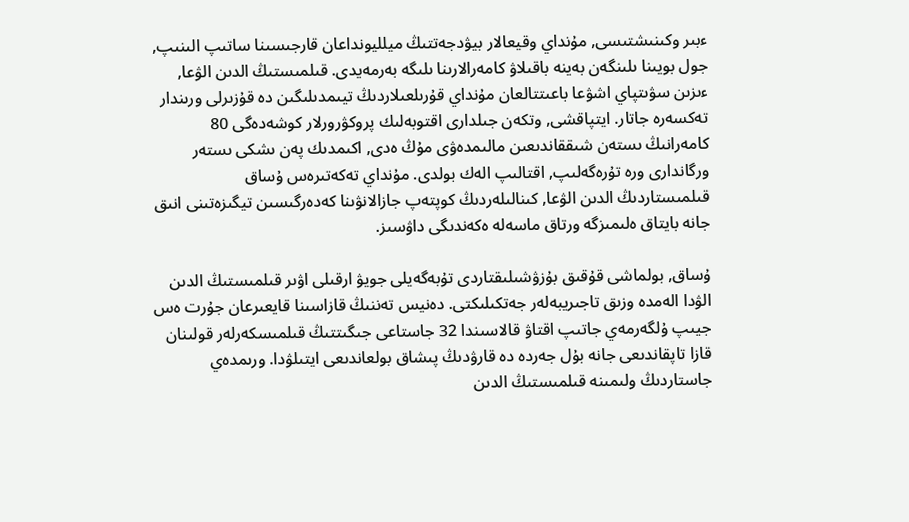ءبىر وكىنىشتىسى, مۇنداي وقيعالار بيۋدجەتتىڭ ميلليونداعان قارجىسىنا ساتىپ الىنىپ, جول بويىنا ىلىنگەن بەينە باقىلاۋ كامەرالارىنا ىلىگە بەرمەيدى. قىلمىستىڭ الدىن الۋعا, ءىزىن سۋىتپاي اشۋعا باعىتتالعان مۇنداي قۇرىلعىلاردىڭ تيىمدىلىگىن دە قۇزىرلى ورىندار تەكسەرە جاتار. ايتپاقشى, وتكەن جىلدارى اقتوبەلىك پروكۋرورلار كوشەدەگى 80 كامەرانىڭ ىستەن شىققاندىعىن مالىمدەۋى مۇڭ ەدى, اكىمدىك پەن ىشكى ىستەر ورگاندارى ورە تۇرەگەلىپ, اقتالىپ الەك بولدى. مۇنداي تەكەتىرەس ۇساق قىلمىستاردىڭ الدىن الۋعا, كىنالىلەردىڭ كوپتەپ جازالانۋىنا كەدەرگىسىن تيگىزەتىنى انىق جانە بايتاق ەلىمىزگە ورتاق ماسەلە ەكەندىگى داۋسىز.

ۇساق, بولماشى قۇقىق بۇزۋشىلىقتاردى تۇبەگەيلى جويۋ ارقىلى اۋىر قىلمىستىڭ الدىن الۋدا الەمدە وزىق تاجىريبەلەر جەتكىلىكتى. دەنيس تەننىڭ قازاسىنا قايعىرعان جۇرت ەس جيىپ ۇلگەرمەي جاتىپ اقتاۋ قالاسىندا 32 جاستاعى جىگىتتىڭ قىلمىسكەرلەر قولىنان قازا تاپقاندىعى جانە بۇل جەردە دە قارۋدىڭ پىشاق بولعاندىعى ايتىلۋدا. ورىمدەي جاستاردىڭ ولىمىنە قىلمىستىڭ الدىن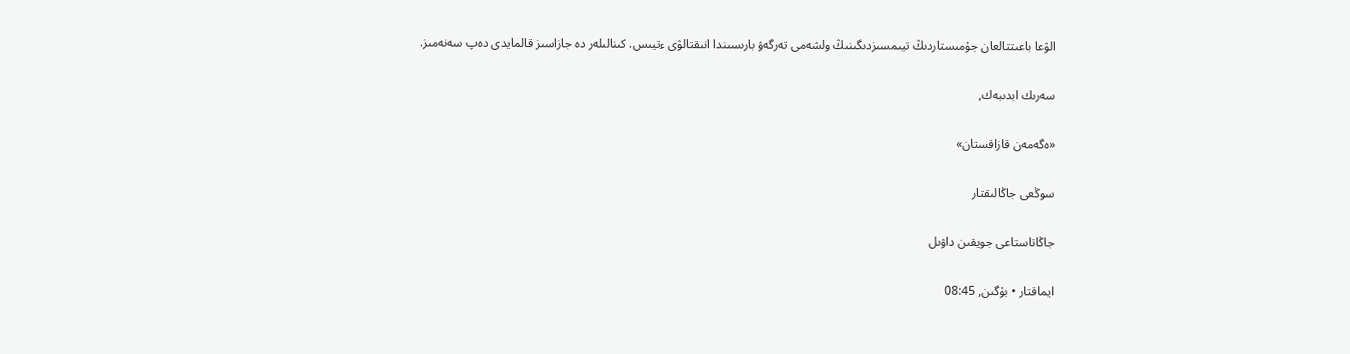الۋعا باعىتتالعان جۇمىستاردىڭ تيىمسىزدىگىنىڭ ولشەمى تەرگەۋ بارىسىندا انىقتالۋى ءتيىس. كىنالىلەر دە جازاسىز قالمايدى دەپ سەنەمىز.

سەرىك ابدىبەك,

«ەگەمەن قازاقستان»

سوڭعى جاڭالىقتار

جاڭاتاستاعى جويقىن داۋىل

ايماقتار • بۇگىن, 08:45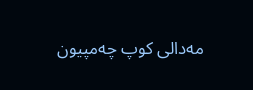مەدالى كوپ چەمپيون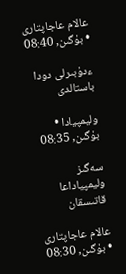عالام عاجاپتارى • بۇگىن, 08:40

ءدۇبىرلى دودا باستالدى

وليمپيادا • بۇگىن, 08:35

سەگىز وليمپياداعا قاتىسقان

عالام عاجاپتارى • بۇگىن, 08:30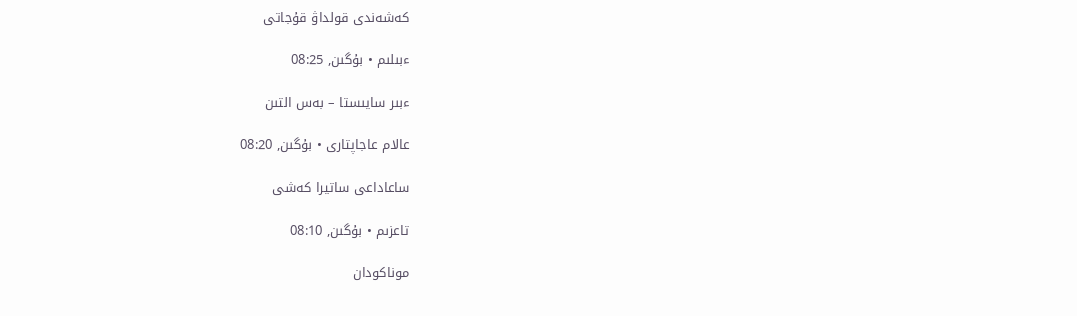كەشەندى قولداۋ قۇجاتى

ءبىلىم • بۇگىن, 08:25

ءبىر سايىستا – بەس التىن

عالام عاجاپتارى • بۇگىن, 08:20

ساعاداعى ساتيرا كەشى

تاعزىم • بۇگىن, 08:10

موناكودان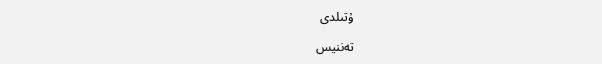ۇتىلدى

تەننيس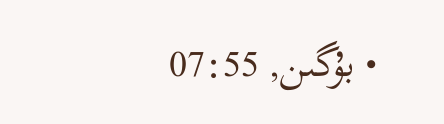• بۇگىن, 07:55